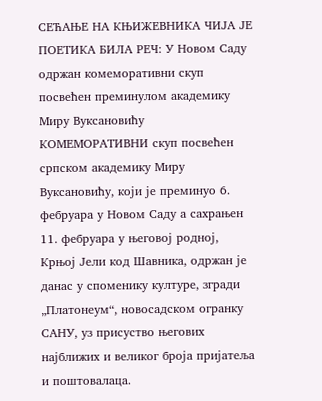СЕЋАЊЕ НА КЊИЖЕВНИКА ЧИЈА ЈЕ ПОЕТИКА БИЛА РЕЧ: У Новом Саду одржан комеморативни скуп посвећен преминулом академику Миру Вуксановићу
КОМЕМОРАТИВНИ скуп посвећен српском академику Миру Вуксановићу, који је преминуо 6. фебруара у Новом Саду а сахрањен 11. фебруара у његовој родној, Крњој Јели код Шавника, одржан је данас у споменику културе, згради „Платонеум“, новосадском огранку САНУ, уз присуство његових најближих и великог броја пријатеља и поштовалаца.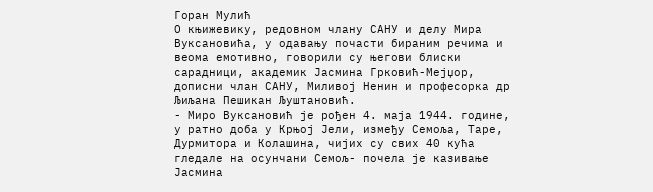Горан Мулић
О књижевику, редовном члану САНУ и делу Мира Вуксановића, у одавању почасти бираним речима и веома емотивно, говорили су његови блиски сарадници, академик Јасмина Грковић-Мејџор, дописни члан САНУ, Миливој Ненин и професорка др Љиљана Пешикан Љуштановић.
- Миро Вуксановић је рођен 4. маја 1944. године, у ратно доба у Крњој Јели, између Семоља, Таре, Дурмитора и Колашина, чијих су свих 40 кућа гледале на осунчани Семољ- почела је казивање Јасмина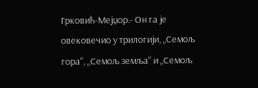Грковић-Мејџор.- Он га је овековечио у трилогији, „Семољ гора“, „Семољ земља“ и „Семољ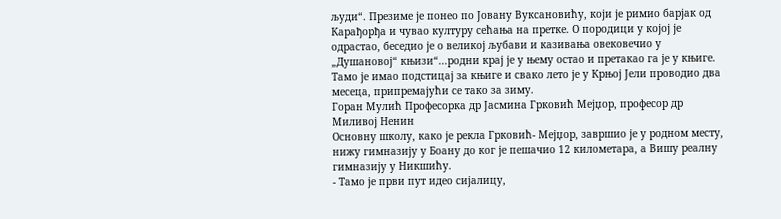људи“. Презиме је понео по Јовану Вуксановићу, који је римио барјак од Карађорђа и чувао културу сећања на претке. О породици у којој је одрастао, беседио је о великој љубави и казивања овековечио у „Душановој“ књизи“...родни крај је у њему остао и претакао га је у књиге. Тамо је имао подстицај за књиге и свако лето је у Крњој Јели проводио два месеца, припремајући се тако за зиму.
Горан Мулић Професорка др Јасмина Грковић Мејџор, професор др Миливој Ненин
Основну школу, како је рекла Грковић- Мејџор, завршио је у родном месту, нижу гимназију у Боану до ког је пешачио 12 километара, а Вишу реалну гимназију у Никшићу.
- Тамо је први пут идео сијалицу,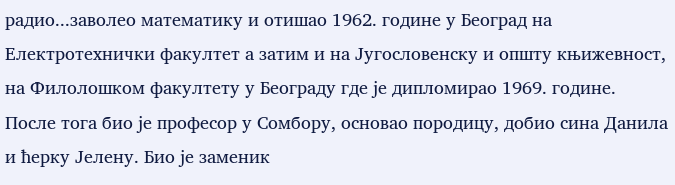радио...заволео математику и отишао 1962. године у Београд на Електротехнички факултет а затим и на Југословенску и општу књижевност, на Филолошком факултету у Београду где је дипломирао 1969. године. После тога био је професор у Сомбору, основао породицу, добио сина Данила и ћерку Јелену. Био је заменик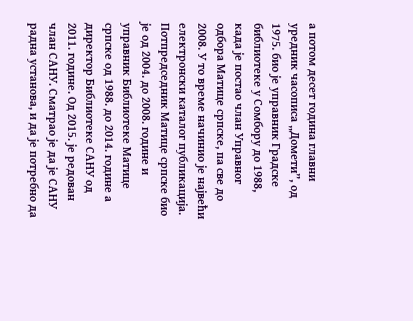а потом десет година главни уредник часописа „Домети”, од 1975. био је управник Градске библиотеке у Сомбору до 1988, када је постао члан Управног одбора Матице српске, па све до 2008. У то време начинио је највећи електронски каталог публикација. Потпредседник Матице српске био је од 2004. до 2008. године и управник Библиотеке Матице српске од 1988. до 2014. године а директор Библиотеке САНУ од 2011. године. Од 2015. је редован члан САНУ. Сматрао је да је САНУ радна установа, и да је потребно да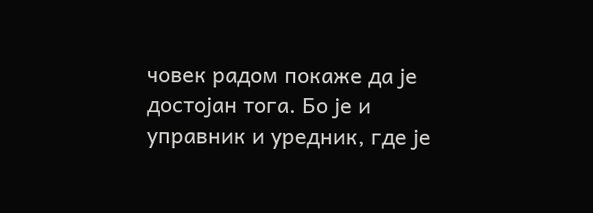човек радом покаже да је достојан тога. Бо је и управник и уредник, где је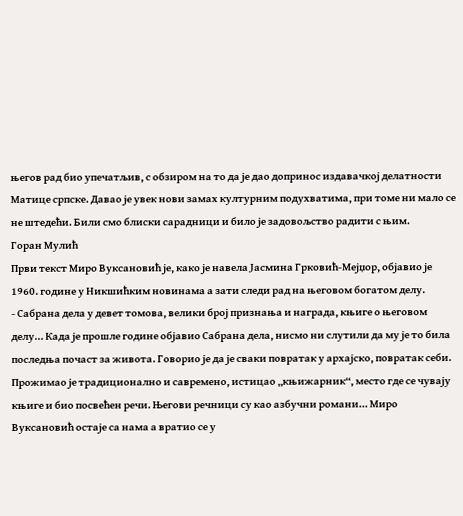његов рад био упечатљив, с обзиром на то да је дао допринос издавачкој делатности Матице српске. Давао је увек нови замах културним подухватима, при томе ни мало се не штедећи. Били смо блиски сарадници и било је задовољство радити с њим.
Горан Мулић
Први текст Миро Вуксановић је, како је навела Јасмина Грковић-Мејџор, објавио је 1960. године у Никшићким новинама а зати следи рад на његовом богатом делу.
- Сабрана дела у девет томова, велики број признања и награда, књиге о његовом делу… Када је прошле године објавио Сабрана дела, нисмо ни слутили да му је то била последња почаст за живота. Говорио је да је сваки повратак у архајско, повратак себи. Прожимао је традиционално и савремено, истицао „књижарник“, место где се чувају књиге и био посвећен речи. Његови речници су као азбучни романи… Миро Вуксановић остаје са нама а вратио се у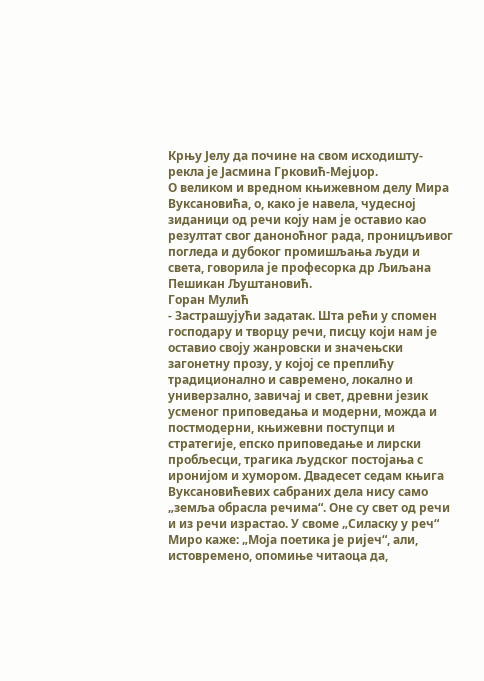Крњу Јелу да почине на свом исходишту- рекла је Јасмина Грковић-Мејџор.
О великом и вредном књижевном делу Мира Вуксановића, о, како је навела, чудесној зиданици од речи коју нам је оставио као резултат свог даноноћног рада, проницљивог погледа и дубоког промишљања људи и света, говорила је професорка др Љиљана Пешикан Љуштановић.
Горан Мулић
- Застрашујући задатак. Шта рећи у спомен господару и творцу речи, писцу који нам је оставио своју жанровски и значењски загонетну прозу, у којој се преплићу традиционално и савремено, локално и универзално, завичај и свет, древни језик усменог приповедања и модерни, можда и постмодерни, књижевни поступци и стратегије, епско приповедање и лирски пробљесци, трагика људског постојања с иронијом и хумором. Двадесет седам књига Вуксановићевих сабраних дела нису само „земља обрасла речима“. Оне су свет од речи и из речи израстао. У своме „Силаску у реч“ Миро каже: „Моја поетика је ријеч“, али, истовремено, опомиње читаоца да,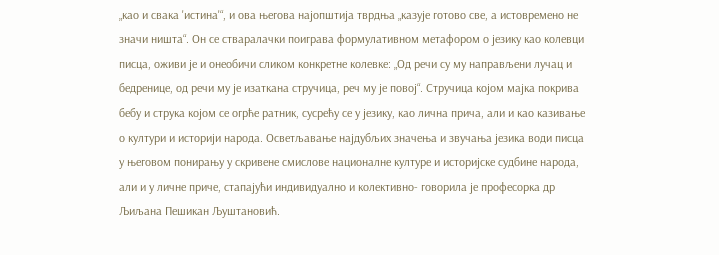„као и свака 'истина'“, и ова његова најопштија тврдња „казује готово све, а истовремено не значи ништа“. Он се стваралачки поиграва формулативном метафором о језику као колевци писца, оживи је и онеобичи сликом конкретне колевке: „Од речи су му направљени лучац и бедренице, од речи му је изаткана стручица, реч му је повој“. Стручица којом мајка покрива бебу и струка којом се огрће ратник, сусрећу се у језику, као лична прича, али и као казивање о култури и историји народа. Осветљавање најдубљих значења и звучања језика води писца у његовом понирању у скривене смислове националне културе и историјске судбине народа, али и у личне приче, стапајући индивидуално и колективно- говорила је професорка др Љиљана Пешикан Љуштановић.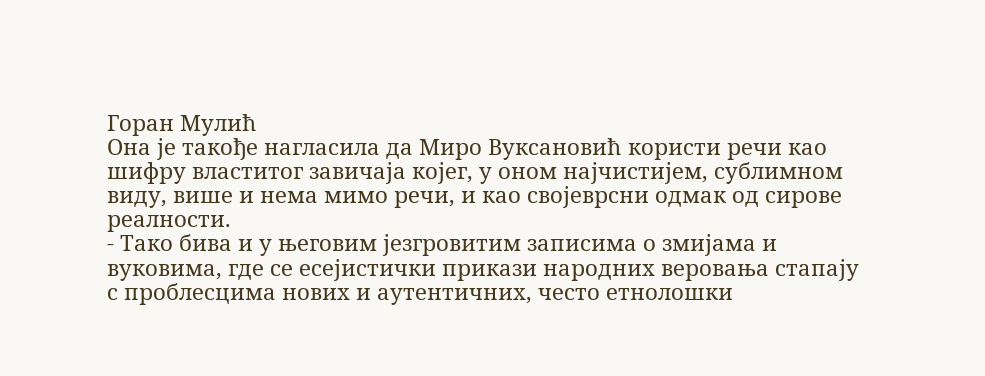Горан Мулић
Она је такође нагласила да Миро Вуксановић користи речи као шифру властитог завичаја којег, у оном најчистијем, сублимном виду, више и нема мимо речи, и као својеврсни одмак од сирове
реалности.
- Тако бива и у његовим језгровитим записима о змијама и вуковима, где се есејистички прикази народних веровања стапају с проблесцима нових и аутентичних, често етнолошки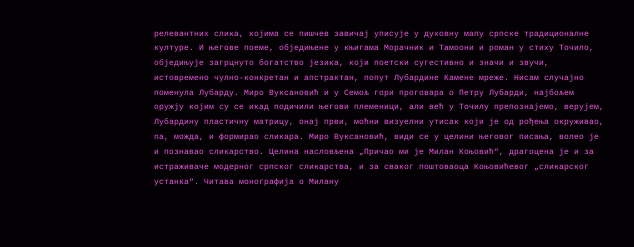релевантних слика, којима се пишчев завичај уписује у духовну мапу српске традиционалне културе. И његове поеме, обједињене у књигама Морачник и Тамоони и роман у стиху Точило, обједињује загрцнуто богатство језика, који поетски сугестивно и значи и звучи, истовремено чулно-конкретан и апстрактан, попут Лубардине Камене мреже. Нисам случајно поменула Лубарду. Миро Вуксановић и у Семољ гори проговара о Петру Лубарди, најбољем оружју којим су се икад подичили његови племеници, али већ у Точилу препознајемо, верујем, Лубардину пластичну матрицу, онај први, моћни визуелни утисак који је од рођења окруживао, па, можда, и формирао сликара. Миро Вуксановић, види се у целини његовог писања, волео је и познавао сликарство. Целина насловљена „Причао ми је Милан Коњовић“, драгоцена је и за истраживаче модерног српског сликарства, и за сваког поштоваоца Коњовићевог „сликарског устанка“. Читава монографија о Милану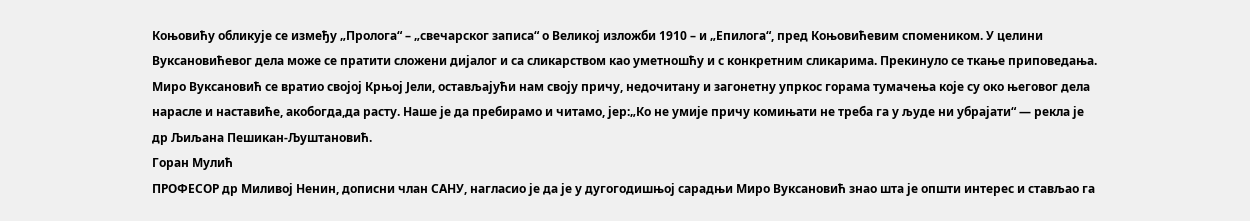Коњовићу обликује се између „Пролога“ – „свечарског записа“ о Великој изложби 1910 – и „Епилога“, пред Коњовићевим спомеником. У целини Вуксановићевог дела може се пратити сложени дијалог и са сликарством као уметношћу и с конкретним сликарима. Прекинуло се ткање приповедања. Миро Вуксановић се вратио својој Крњој Јели, остављајући нам своју причу, недочитану и загонетну упркос горама тумачења које су око његовог дела нарасле и наставиће, акобогда,да расту. Наше је да пребирамо и читамо, јер:„Ко не умије причу комињати не треба га у људе ни убрајати“ — рекла је др Љиљана Пешикан-Љуштановић.
Горан Мулић
ПРОФЕСОР др Миливој Ненин, дописни члан САНУ, нагласио је да је у дугогодишњој сарадњи Миро Вуксановић знао шта је општи интерес и стављао га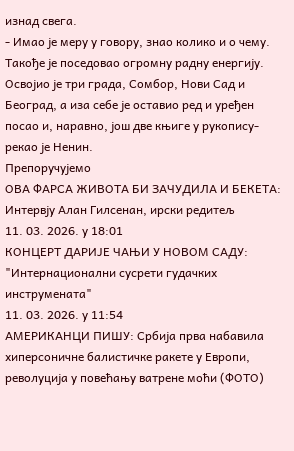изнад свега.
- Имао је меру у говору, знао колико и о чему. Такође је поседовао огромну радну енергију. Освојио је три града, Сомбор, Нови Сад и Београд, а иза себе је оставио ред и уређен посао и, наравно, још две књиге у рукопису- рекао је Ненин.
Препоручујемо
ОВА ФАРСА ЖИВОТА БИ ЗАЧУДИЛА И БЕКЕТА: Интервју Алан Гилсенан, ирски редитељ
11. 03. 2026. у 18:01
КОНЦЕРТ ДАРИЈЕ ЧАЊИ У НОВОМ САДУ: "Интернационални сусрети гудачких инструмената"
11. 03. 2026. у 11:54
АМЕРИКАНЦИ ПИШУ: Србија прва набавила хиперсоничне балистичке ракете у Европи, револуција у повећању ватрене моћи (ФОТО)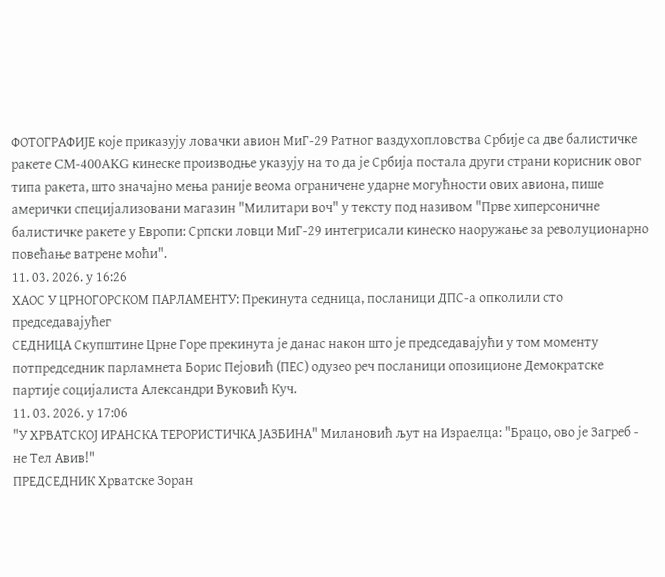ФОТОГРАФИЈЕ које приказују ловачки авион МиГ-29 Ратног ваздухопловства Србије са две балистичке ракете CM-400AKG кинеске производње указују на то да је Србија постала други страни корисник овог типа ракета, што значајно мења раније веома ограничене ударне могућности ових авиона, пише амерички специјализовани магазин "Милитари воч" у тексту под називом "Прве хиперсоничне балистичке ракете у Европи: Српски ловци МиГ-29 интегрисали кинеско наоружање за револуционарно повећање ватрене моћи".
11. 03. 2026. у 16:26
ХАОС У ЦРНОГОРСКОМ ПАРЛАМЕНТУ: Прекинута седница, посланици ДПС-а опколили сто председавајућег
СЕДНИЦА Скупштине Црне Горе прекинута је данас након што је председавајући у том моменту потпредседник парламнета Борис Пејовић (ПЕС) одузео реч посланици опозиционе Демократске партије социјалиста Александри Вуковић Куч.
11. 03. 2026. у 17:06
"У ХРВАТСКОЈ ИРАНСКА ТЕРОРИСТИЧКА ЈАЗБИНА" Милановић љут на Израелца: "Брацо, ово је Загреб - не Тел Авив!"
ПРЕДСЕДНИК Хрватске Зоран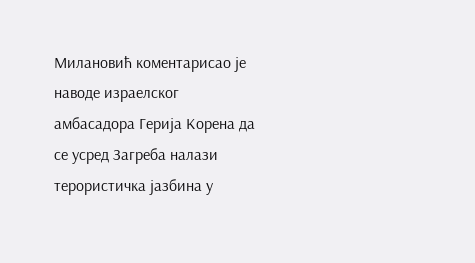Милановић коментарисао је наводе израелског амбасадора Герија Корена да се усред Загреба налази терористичка јазбина у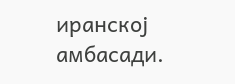иранској амбасади.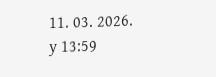11. 03. 2026. у 13:59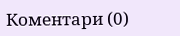Коментари (0)